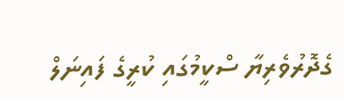ގެދޮރުވެރިޔާ ސްކީމުގައި ކުރީގެ ފައިނަލް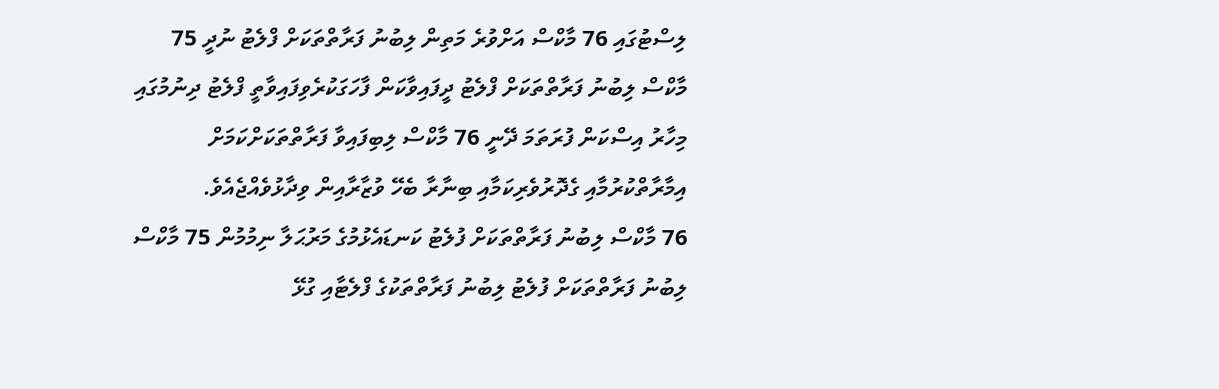ލިސްޓުގައި 76 މާކްސް އަށްވުރެ މަތިން ލިބުނު ފަރާތްތަކަށް ފްލެޓު ނުދީ 75 މާކްސް ލިބުނު ފަރާތްތަކަށް ފްލެޓު ދީފައިވާކަން ފާހަގަކުރެވިފައިވާތީ ފްލެޓު ދިނުމުގައި މިހާރު އިސްކަން ފުރަތަމަ ދޭނީ 76 މާކްސް ލިބިފައިވާ ފަރާތްތަކަށްކަމަށް އިމާރާތްކުރުމާއި ގެދޮރުވެރިކަމާއި ބިނާރާ ބެހޭ ވުޒާރާއިން ވިދާޅުވެއްޖެއެވެ.
76 މާކްސް ލިބުނު ފަރާތްތަކަށް ފުލެޓު ކަނޑައެޅުމުގެ މަރުޙަލާ ނިމުމުން 75 މާކްސް ލިބުނު ފަރާތްތަކަށް ފުލެޓު ލިބުނު ފަރާތްތަކުގެ ފްލެޓާއި ގުޅޭ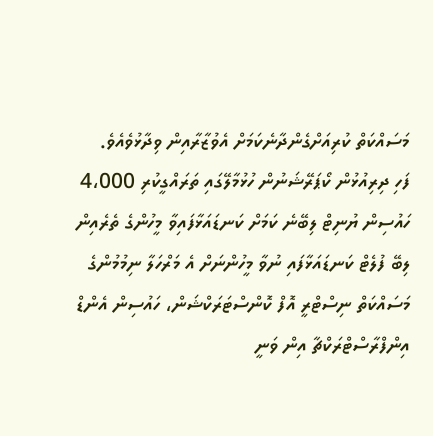މަސައްކަތް ކުރިއަށްގެންދާނެކަމަށް އެވުޒާރާއިން ވިދާޅުވެއެވެ.
ފަހި ދިރިއުޅުން ކޯޕަރޭޝަނުން ހުޅުމާލޭގައި ތަރައްގީކުރި 4،000 ހައުސިން ޔުނިޓް ލިބޭނެ ކަމަށް ކަނޑައަޅާފައިވާ މީހުންގެ ތެރެއިން ލިބޭ ފުލެޓް ކަނޑައަޅާފައި ނުވާ މީހުންނަށް އެ މަރްހަލާ ނިމުމުންގެ މަސައްކަތް ނިސްޓްރީ އޮފް ކޮންސްޓަރަކްޝަން، ހައުސިން އެންޑް އިންފްރާސްޓްރަކްޗާ އިން ވަނީ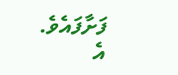ފަށާފައެވެ.
އެ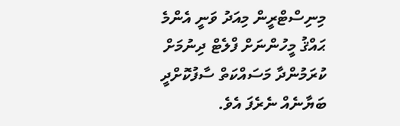މިނިސްޓްރީން މިއަދު ވަނީ އެންމެ ޙައްޤު މީހުންނަށް ފްލެޓް ދިނުމަށް ކުރަމުންދާ މަސައްކަތް ސާފުކޮށްދީ ބަޔާނެއް ނެރެފަ އެވެ.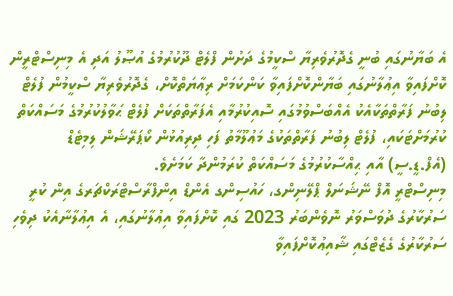އެ ބަޔާނުގައި ބުނީ ގެދޮރުވެރިޔާ ސްކީމުގެ ދަށުން ފްލެޓް ދޫކުރުމުގެ އުޞޫލު އަދި އެ މިނިސްޓްރީން ކޮށްފައިވާ އިޢުލާނުގައި ބަޔާންކޮށްފައިވާ ކަންކަމަށް ރިޢާޔަތްކޮށް، ގެދޮރުވެރިޔާ ސްކީމުން ފުލެޓް ލިބުނު ފަރާތްތަކާއެކު އެއްބަސްވުމުގައި ސޮއިކުރުމާއި އެފަރާތްތަކަށް ފުލެޓް ޙަވާލުކުރުމުގެ މަސައްކަތް ކުރުމަށްޓަކައި، ފުލެޓް ލިބުނު ފަރާތްތަކުގެ މަޢުލޫމާތު ފަހި ދިރިއުޅުން ކޯޕަރޭޝަން ލިމިޓެޑް (އެފް.ޑީ.ސީ) އާއި ޙިއްސާކުރުމުގެ މަސައްކަތް ކުރަމުންދާ ކަމަށެވެ.
މިނިސްޓްރީ އޮފް ނޭޝަނަލް ޕްލޭނިންގ، ހައުސިންގ އެންޑް އިންފްރާސްޓްރަކްޗަރގެ އިން ކުރީ ސަރުކާރުގެ ދުވަސްވަރު ނޮވެންބަރު 2023 ގައި ކޮށްފައިވާ އިޢުލާނުގައި، އެ އިޢުލާނާއެކު ދިވެހި ސަރުކާރުގެ ގެޒެޓްގައި ޝާއިޢުކޮށްފައިވާ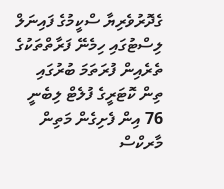ގެދޮރުވެރިޔާ ސްކީމުގެ ފައިނަލް ލިސްޓުގައި ހިމެނޭ ފަރާތްތަކުގެ ތެރެއިން ފުރަތަމަ ބުރުގައި ތިން ކޮޓަރީގެ ފުލެޓް ލިބެނީ 76 އިން ފެށިގެން މަތިން މާރކްސް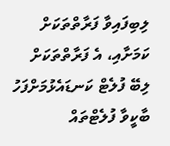ލިބިފައިވާ ފަރާތްތަކަށް ކަމަށާއި، އެ ފަރާތްތަކަށް ލިބޭ ފުލެޓް ކަނޑައެޅުމަށްފަހު ބާކީވާ ފުލެޓްތައް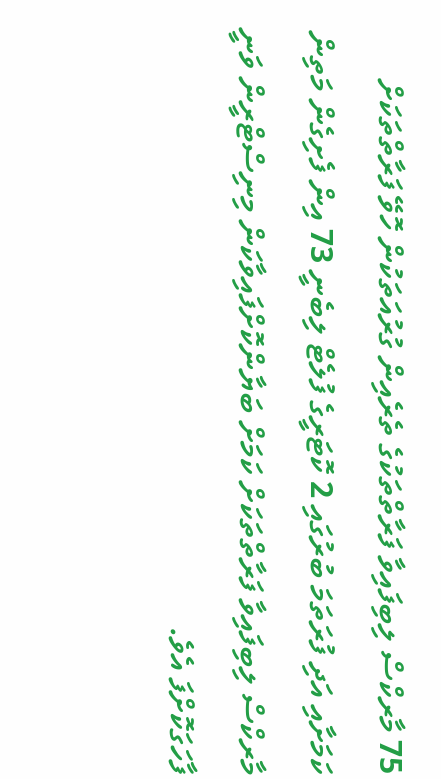75 މާރކްސް ލިބިފައިވާ ފަރާތްތަކުގެ ތެރެއިން ގުރުއަތަކުން ހޮވޭ ފަރާތްތަކަށް ކަމަށާއި އަދި ފުރަތަމަ ބުރުގައި 2 ކޮޓަރީގެ ފުލެޓް ލިބެނީ 73 އިން ފެށިގެން މަތިން މާރކްސް ލިބިފައިވާ ފަރާތްތަކަށް ކަމަށް ބަޔާންކޮށްފައިވާކަން މިނިސްޓްރީން ވަނީ ފާހަގަކޮށްފަ އެވެ.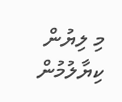މި ލިޔުން ކިޔާލުމުން